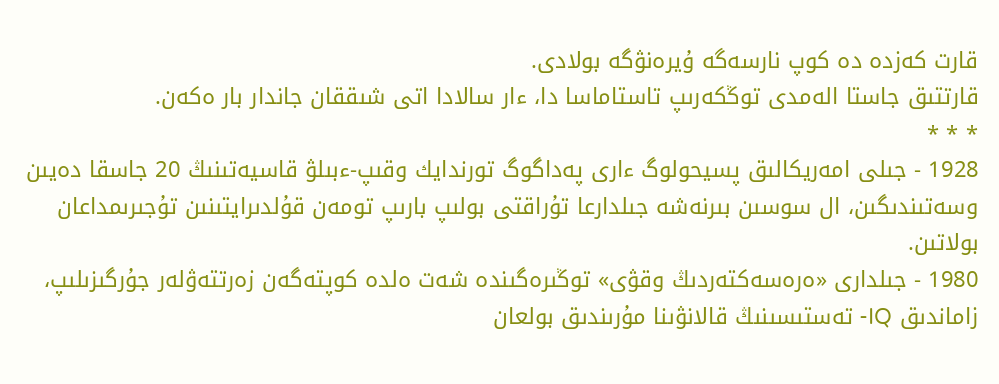قارت كەزدە دە كوپ نارسەگە ۇيرەنۋگە بولادى.
قارتتىق جاستا الەمدى توڭكەرىپ تاستاماسا دا، ءار سالادا اتى شىققان جاندار بار ەكەن.
* * *
1928 - جىلى امەريكالىق پسيحولوگ ءارى پەداگوگ تورندايك وقىپ-ءبىلۋ قاسيەتىنىڭ 20 جاسقا دەيىن وسەتىندىگىن، ال سوسىن بىرنەشە جىلدارعا تۇراقتى بولىپ بارىپ تومەن قۇلدىرايتىنىن تۇجىرىمداعان بولاتىن.
1980 - جىلدارى «ەرەسەكتەردىڭ وقۋى» توڭىرەگىندە شەت ەلدە كوپتەگەن زەرتتەۋلەر جۇرگىزىلىپ، زاماندىق IQ- تەستىسىنىڭ قالانۋىنا مۇرىندىق بولعان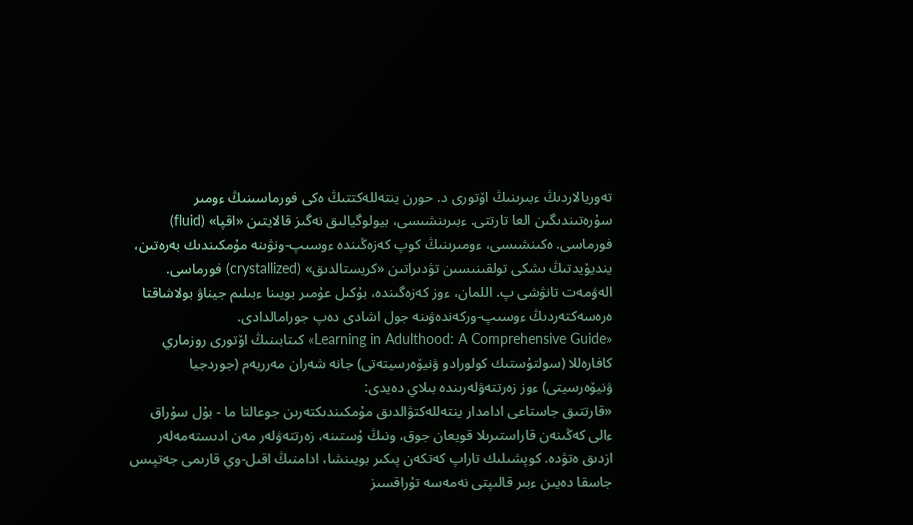تەوريالاردىڭ ءبىرىنىڭ اۆتورى د. حورن ينتەللەكتتىڭ ەكى فورماسىنىڭ ءومىر سۇرەتىندىگىن العا تارتتى. ءبىرىنشىسى، بيولوگيالىق نەگىز قالايتىن «اقپا» (fluid) فورماسى. ەكىنشىسى، ءومىرىنىڭ كوپ كەزەڭىندە ءوسىپ-ونۋىنە مۇمكىندىك بەرەتىن، ينديۆيدتىڭ ىشكى تولقىنىسىن تۋدىراتىن «كريستالدىق» (crystallized) فورماسى.
الەۋمەت تانۋشى پ. اللمان، ءوز كەزەگىندە، بۇكىل عۇمىر بويىنا ءبىلىم جيناۋ بولاشاقتا ەرەسەكتەردىڭ ءوسىپ-وركەندەۋىنە جول اشادى دەپ جورامالدادى.
«Learning in Adulthood: A Comprehensive Guide» كىتابىنىڭ اۆتورى روزماري كافارەللا (سولتۇستىك كولورادو ۋنيۆەرسيتەتى) جانە شەران مەرريەم (جوردجيا ۋنيۆەرسيتى) ءوز زەرتتەۋلەرىندە بىلاي دەيدى:
«قارتتىق جاستاعى ادامدار ينتەللەكتۋالدىق مۇمكىندىكتەرىن جوعالتا ما - بۇل سۇراق ءالى كەڭىنەن قاراستىرىلا قويعان جوق، ونىڭ ۇستىنە، زەرتتەۋلەر مەن ادىستەمەلەر ازدىق ەتۋدە. كوپشىلىك تاراپ كەتكەن پىكىر بويىنشا، ادامنىڭ اقىل-وي قارىمى جەتپىس جاسقا دەيىن ءبىر قالىپتى نەمەسە تۇراقسىز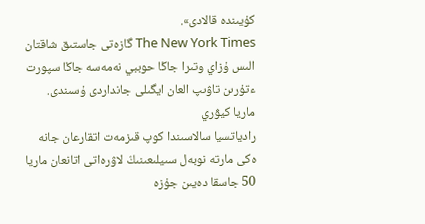كۇيىندە قالادى».
The New York Times گازەتى جاستىق شاقتان الىس ۇزاي وتىرا جاڭا حوببي نەمەسە جاڭا سپورت ءتۇرىن تاۋىپ العان ايگىلى جانداردى ۇسىندى.
ماريا كيۋري
رادياتسيا سالاسىندا كوپ قىزمەت اتقارعان جانە ەكى مارتە نوبەل سىيلىعىنىڭ لاۋرەاتى اتانعان ماريا 50 جاسقا دەيىن جۇزە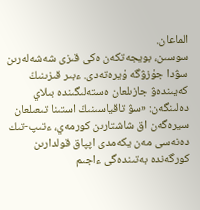الماعان.
سوسىن، بويجەتكەن ەكى قىزى شەشەلەرىن سۋدا جۇزۋگە ۇيرەتەدى. ءبىر قىزىنىڭ كەيىندەۋ جازىلعان ەستەلىگىندە بىلاي دەلىنگەن: «سۋ تاقياسىنىڭ استىنا تىعىلعان سيرەگەن اق شاشتارىن كورمەي، ءتىپ-تىك دەنەسى مەن يكەمدى اپپاق قولدارىن كورگەندە بەتىندەگى ءاجىم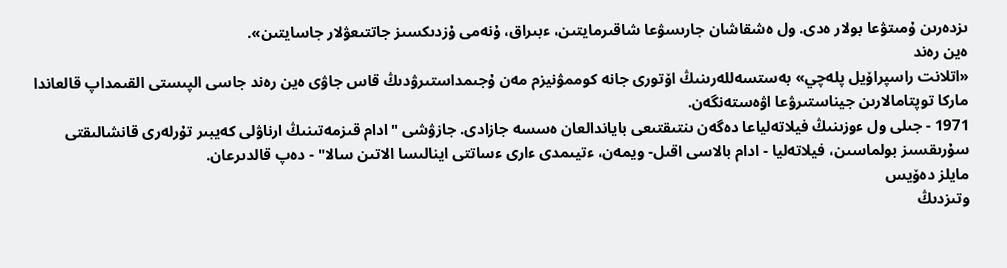ىزدەرىن ۇمىتۋعا بولار ەدى. ول ەشقاشان جارىسۋعا شاقىرمايتىن، ءبىراق، ۇنەمى ۇزدىكسىز جاتتىعۋلار جاسايتىن».
ەين رەند
«اتلانت راسپراۆيل پلەچي» بەستسەللەرىنىڭ اۆتورى جانە كوممۋنيزم مەن ۇجىمداستىرۋدىڭ قاس جاۋى ەين رەند جاسى الپىستى القىمداپ قالعاندا ماركا توپتامالارىن جيناستىرۋعا اۋەستەنگەن.
1971 - جىلى ول ءوزىنىڭ فيلاتەلياعا دەگەن ىنتىقتىعى باياندالعان ەسسە جازادى. جازۋشى "ادام قىزمەتىنىڭ ارناۋلى كەيبىر تۇرلەرى قانشالىقتى سۇرىقسىز بولماسىن، فيلاتەليا - ادام بالاسى اقىل- ويمەن، ءتيىمدى ءارى ءساتتى اينالىسا الاتىن سالا" - دەپ قالدىرعان.
مايلز دەۆيس
وتىزدىڭ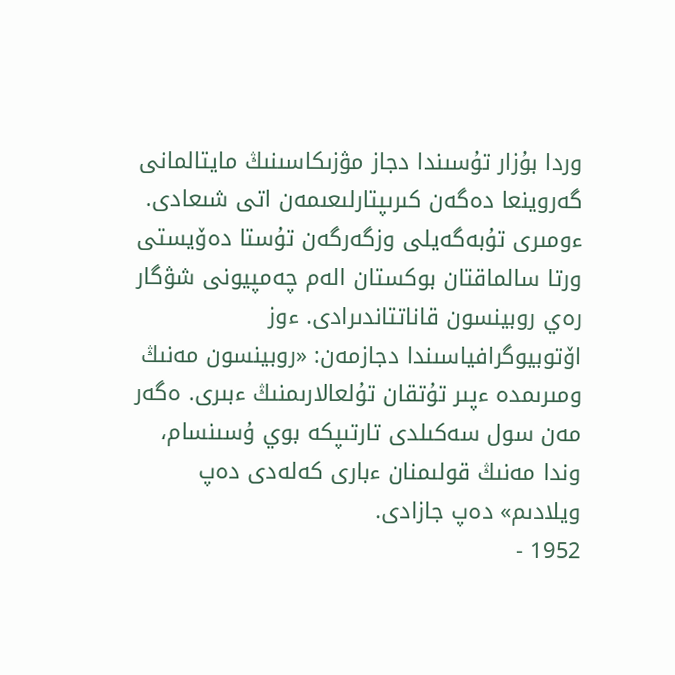وردا بۇزار تۇسىندا دجاز مۋزىكاسىنىڭ مايتالمانى گەروينعا دەگەن كىرىپتارلىعىمەن اتى شىعادى.
ءومىرى تۇبەگەيلى وزگەرگەن تۇستا دەۆيستى ورتا سالماقتان بوكستان الەم چەمپيونى شۋگار رەي روبينسون قاناتتاندىرادى. ءوز اۆتوبيوگرافياسىندا دجازمەن: «روبينسون مەنىڭ ومىرىمدە ءپىر تۇتقان تۇلعالارىمنىڭ ءبىرى. ەگەر مەن سول سەكىلدى تارتىپكە بوي ۇسىنسام، وندا مەنىڭ قولىمنان ءبارى كەلەدى دەپ ويلادىم» دەپ جازادى.
1952 -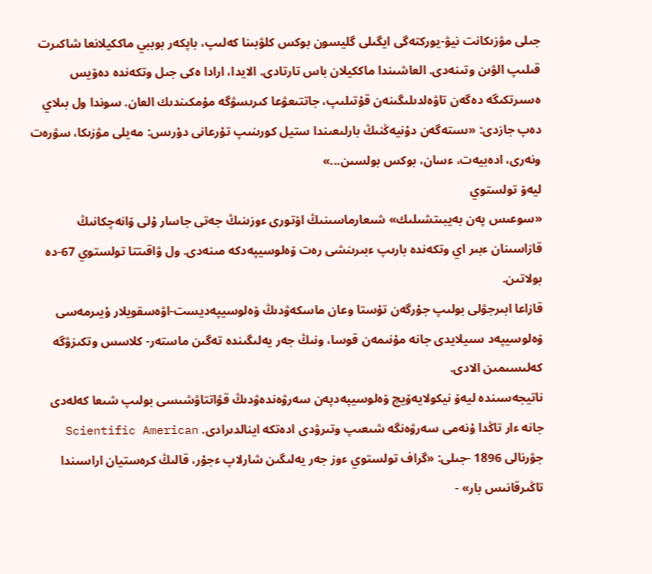جىلى مۋزىكانت نيۋ-يوركتەگى ايگىلى گليسون بوكس كلۋبىنا كەلىپ، باپكەر بوببي ماككيلانعا شاكىرت قىلىپ الۋىن وتىنەدى. العاشىندا ماككيلان باس تارتادى. الايدا، ارادا ەكى جىل وتكەندە دەۆيس ەسىرتكىگە دەگەن تاۋەلدىلىگىنەن قۇتىلىپ، جاتتىعۋعا كىرىسۋگە مۇمكىندىك العان. سوندا ول بىلاي دەپ جازدى: «ىستەگەن دۇنيەڭنىڭ بارلىعىندا ستيل كورىنىپ تۇرعانى دۇرىس: مەيلى مۋزىكا، سۋرەت ونەرى، ادەبيەت، ءسان، بوكس بولسىن...»
ليەۆ تولستوي
«سوعىس پەن بەيبىتشىلىك» شىعارماسىنىڭ اۆتورى ءوزىنىڭ جەتى جاسار ۇلى ۆانەچكانىڭ قازاسىنان ءبىر اي وتكەندە بارىپ ءبىرىنشى رەت ۆەلوسيپەدكە مىنەدى. ول ۋاقىتتا تولستوي 67-دە بولاتىن.
قازاعا ابىرجۋلى بولىپ جۇرگەن تۇستا وعان ماسكەۋدىڭ ۆەلوسيپەديست-اۋەسقويلار ۇيىرمەسى ۆەلوسيپەد سىيلايدى جانە مۇنىمەن قوسا، ونىڭ جەر يەلىگىندە تەگىن ماستەر- كلاسس وتكىزۋگە كەلىسىمىن الادى.
ناتيجەسىندە ليەۆ نيكولايەۆيچ ۆەلوسيپەدپەن سەرۋەندەۋدىڭ قۋاتتاۋشىسى بولىپ شىعا كەلەدى جانە ءار تاڭدا ۇنەمى سەرۋەنگە شىعىپ وتىرۋدى ادەتكە اينالدىرادى. Scientific American جۋرنالى 1896 -جىلى: «گراف تولستوي ءوز جەر يەلىگىن شارلاپ ءجۇر، قالىڭ كرەستيان اراسىندا تاڭىرقانىس بار» -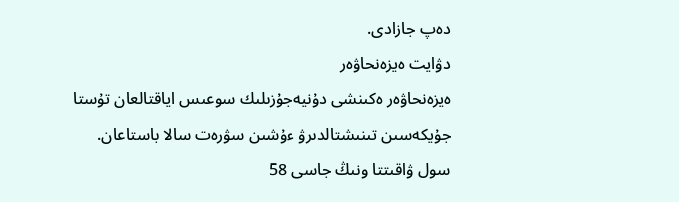دەپ جازادى.
دۋايت ەيزەنحاۋەر
ەيزەنحاۋەر ەكىنشى دۇنيەجۇزىلىك سوعىس اياقتالعان تۇستا جۇيكەسىن تىنىشتالدىرۋ ءۇشىن سۋرەت سالا باستاعان. سول ۋاقىتتا ونىڭ جاسى 58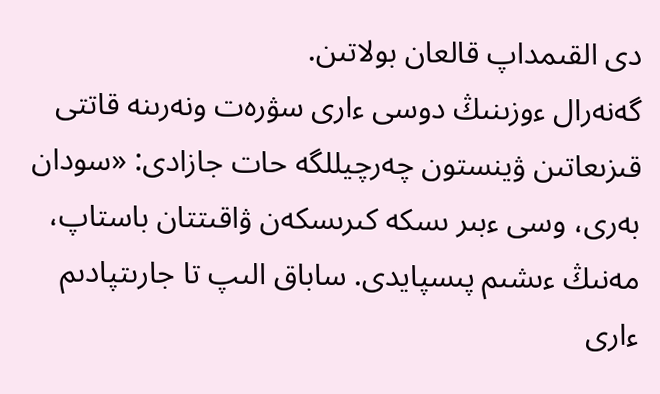دى القىمداپ قالعان بولاتىن.
گەنەرال ءوزىنىڭ دوسى ءارى سۋرەت ونەرىنە قاتتى قىزىعاتىن ۋينستون چەرچيللگە حات جازادى: «سودان بەرى، وسى ءبىر ىسكە كىرىسكەن ۋاقىتتان باستاپ، مەنىڭ ءىشىم پىسپايدى. ساباق الىپ تا جارىتپادىم ءارى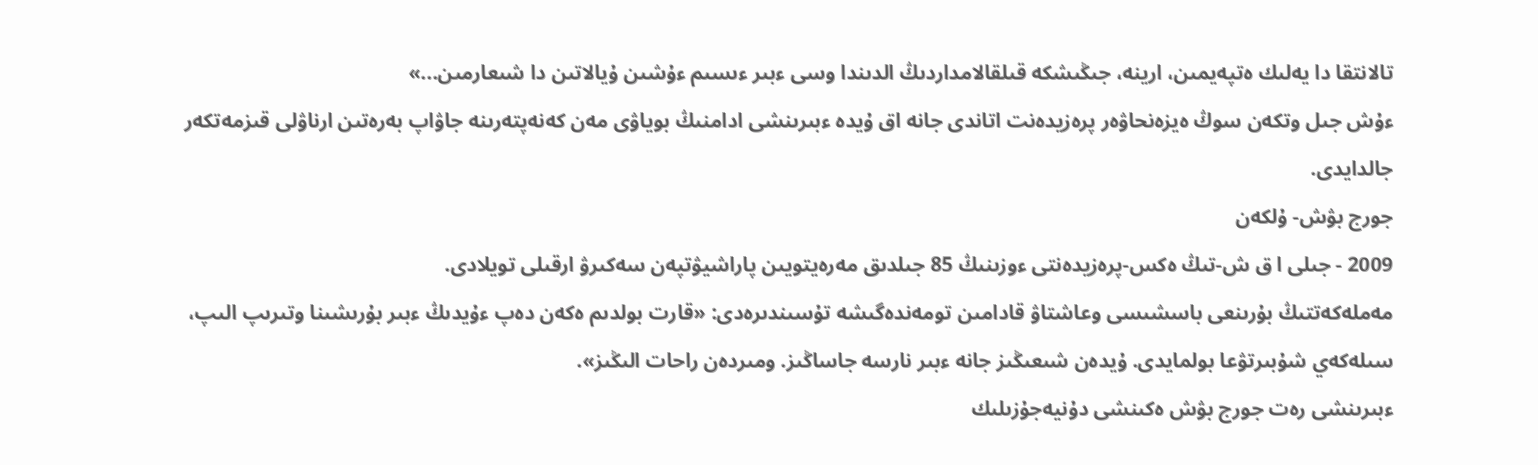تالانتقا دا يەلىك ەتپەيمىن، ارينە، جىڭىشكە قىلقالامداردىڭ الدىندا وسى ءبىر ءىسىم ءۇشىن ۇيالاتىن دا شىعارمىن...»
ءۇش جىل وتكەن سوڭ ەيزەنحاۋەر پرەزيدەنت اتاندى جانە اق ۇيدە ءبىرىنشى ادامنىڭ بوياۋى مەن كەنەپتەرىنە جاۋاپ بەرەتىن ارناۋلى قىزمەتكەر جالدايدى.
جورج بۋش- ۇلكەن
2009 - جىلى ا ق ش-تىڭ ەكس-پرەزيدەنتى ءوزىنىڭ 85 جىلدىق مەرەيتويىن پاراشيۋتپەن سەكىرۋ ارقىلى تويلادى.
مەملەكەتتىڭ بۇرىنعى باسشىسى وعاشتاۋ قادامىن تومەندەگىشە تۇسىندىرەدى: «قارت بولدىم ەكەن دەپ ءۇيدىڭ ءبىر بۇرىشىنا وتىرىپ الىپ، سىلەكەي شۇبىرتۋعا بولمايدى. ۇيدەن شىعىڭىز جانە ءبىر نارسە جاساڭىز. ومىردەن راحات الىڭىز».
ءبىرىنشى رەت جورج بۋش ەكىنشى دۇنيەجۇزىلىك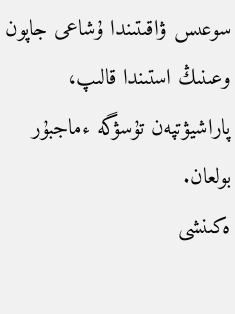سوعىس ۋاقىتىندا ۇشاعى جاپون وعىنىڭ استىندا قالىپ، پاراشيۋتپەن تۇسۋگە ءماجبۇر بولعان.
ەكىنشى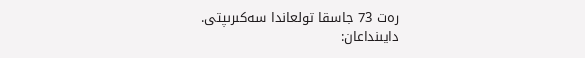رەت 73 جاسقا تولعاندا سەكىرىپتى.
دايىنداعان: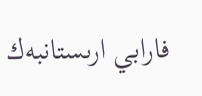فارابي ارىستانبەك